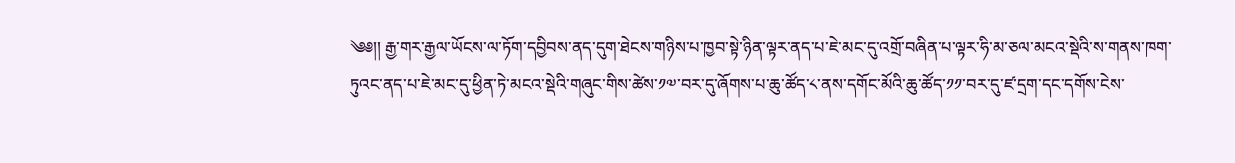༄༅།། རྒྱ་གར་རྒྱལ་ཡོངས་ལ་ཏོག་དབྱིབས་ནད་དུག་ཐེངས་གཉིས་པ་ཁྱབ་སྟེ་ཉིན་ལྟར་ནད་པ་ཇེ་མང་དུ་འགྲོ་བཞིན་པ་ལྟར་ཧི་མ་ཅལ་མངའ་སྡེའི་ས་གནས་ཁག་ཏུའང་ནད་པ་ཇེ་མང་དུ་ཕྱིན་ཏེ་མངའ་སྡེའི་གཞུང་གིས་ཚེས་༡༧་བར་དུ་ཞོགས་པ་ཆུ་ཚོད་༨་ནས་དགོང་མོའི་ཆུ་ཚོད་༡༡་བར་དུ་ཛ་དྲག་དང་དགོས་ངེས་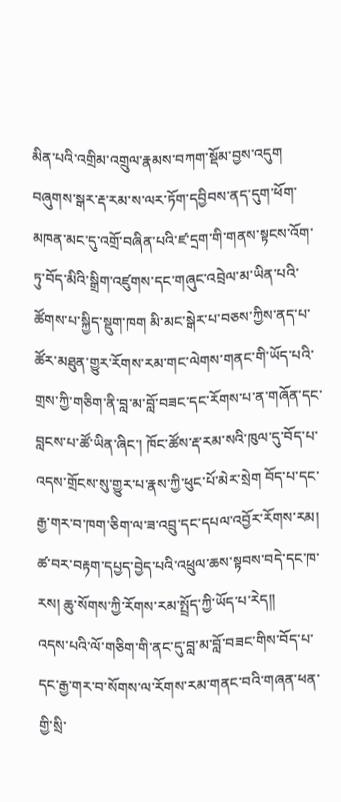མིན་པའི་འགྲིམ་འགྲུལ་རྣམས་བཀག་སྡོམ་བྱས་འདུག བཞུགས་སྒར་རྡ་རམ་ས་ལར་ཏོག་དབྱིབས་ནད་དུག་ཕོག་མཁན་མང་དུ་འགྲོ་བཞིན་པའི་ཛ་དྲག་གི་གནས་སྟངས་འོག་ཏུ་བོད་མིའི་སྒྲིག་འཛུགས་དང་གཞུང་འབྲེལ་མ་ཡིན་པའི་ཚོགས་པ་སྐྱིད་སྡུག་ཁག མི་མང་སྒེར་པ་བཅས་ཀྱིས་ནད་པ་ཚོར་མཐུན་གྱུར་རོགས་རམ་གང་ལེགས་གནང་གི་ཡོད་པའི་གྲས་ཀྱི་གཅིག་ནི་བླ་མ་བློ་བཟང་དང་རོགས་པ་ན་གཞོན་དང་བླངས་པ་ཚོ་ཡིན་ཞིང་། ཁོང་ཚོས་རྡ་རམ་སའི་ཁུལ་དུ་བོད་པ་འདས་གྲོངས་སུ་གྱུར་པ་རྣས་ཀྱི་ཕུང་པོ་མེར་སྲེག བོད་པ་དང་རྒྱ་གར་བ་ཁག་ཅིག་ལ་ཟ་འབྲུ་དང་དཔལ་འབྱོར་རོགས་རམ། ཚ་བར་བརྟག་དཔྱད་བྱེད་པའི་འཕྲུལ་ཆས་སྟབས་བདེ་དང་ཁ་རས། ཆུ་སོགས་ཀྱི་རོགས་རམ་སྤྲོད་ཀྱི་ཡོད་པ་རེད།།
འདས་པའི་ལོ་གཅིག་གི་ནང་དུ་བླ་མ་བློ་བཟང་གིས་བོད་པ་དང་རྒྱ་གར་བ་སོགས་ལ་རོགས་རམ་གནང་བའི་གཞན་ཕན་གྱི་སྲི་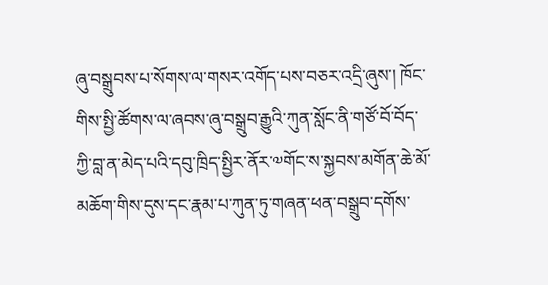ཞུ་བསྒྲུབས་པ་སོགས་ལ་གསར་འགོད་པས་བཅར་འདྲི་ཞུས་། ཁོང་གིས་སྤྱི་ཚོགས་ལ་ཞབས་ཞུ་བསྒྲུབ་རྒྱུའི་ཀུན་སློང་ནི་གཙོ་བོ་བོད་ཀྱི་བླ་ན་མེད་པའི་དབུ་ཁྲིད་སྤྱིར་ནོར་༧གོང་ས་སྐྱབས་མགོན་ཆེ་མོ་མཆོག་གིས་དུས་དང་རྣམ་པ་ཀུན་ཏུ་གཞན་ཕན་བསྒྲུབ་དགོས་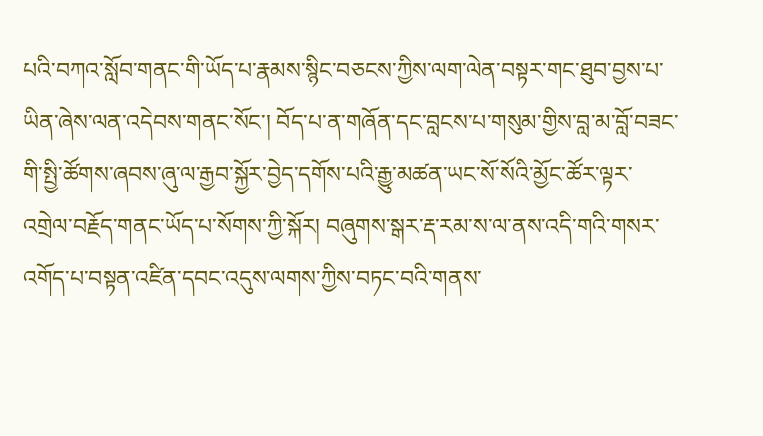པའི་བཀའ་སློབ་གནང་གི་ཡོད་པ་རྣམས་སྙིང་བཅངས་ཀྱིས་ལག་ལེན་བསྟར་གང་ཐུབ་བྱས་པ་ཡིན་ཞེས་ལན་འདེབས་གནང་སོང་། བོད་པ་ན་གཞོན་དང་བླངས་པ་གསུམ་གྱིས་བླ་མ་བློ་བཟང་གི་སྤྱི་ཚོགས་ཞབས་ཞུ་ལ་རྒྱབ་སྐྱོར་བྱེད་དགོས་པའི་རྒྱུ་མཚན་ཡང་སོ་སོའི་མྱོང་ཚོར་ལྟར་འགྲེལ་བརྗོད་གནང་ཡོད་པ་སོགས་ཀྱི་སྐོར། བཞུགས་སྒར་རྡ་རམ་ས་ལ་ནས་འདི་གའི་གསར་འགོད་པ་བསྟན་འཛིན་དབང་འདུས་ལགས་ཀྱིས་བཏང་བའི་གནས་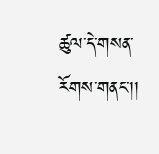ཚུལ་དེ་གསན་རོགས་གནང་།།